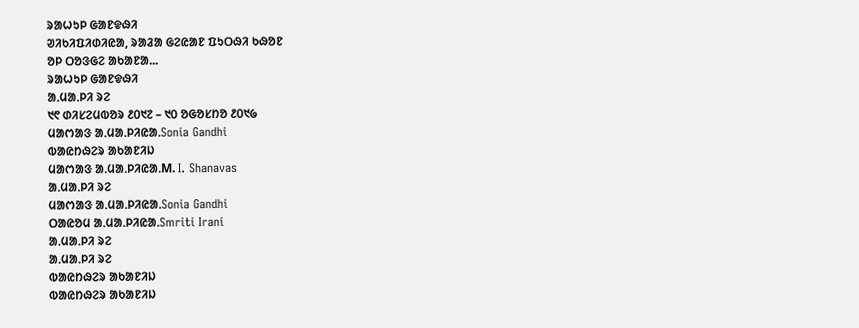ᱨᱟᱦᱩᱞ ᱜᱟᱱᱫᱷᱤ
ᱣᱤᱠᱤᱯᱤᱰᱤᱭᱟ, ᱨᱟᱲᱟ ᱜᱮᱭᱟᱱ ᱯᱩᱛᱷᱤ ᱠᱷᱚᱱ
ᱚᱞ ᱛᱚᱝᱜᱮ ᱟᱠᱟᱱᱟ...
ᱨᱟᱦᱩᱞ ᱜᱟᱱᱫᱷᱤ
ᱟᱹᱢᱟᱹᱞᱤ ᱨᱮ
᱑᱖ ᱰᱤᱥᱮᱢᱵᱚᱨ ᱒᱐᱑᱗ – ᱑᱐ ᱚᱜᱚᱥᱴᱚ ᱒᱐᱑᱙
ᱢᱟᱬᱟᱝ ᱟᱹᱢᱟᱹᱞᱤᱭᱟᱹSonia Gandhi
ᱵᱟᱭᱴᱷᱮᱨ ᱟᱠᱟᱱᱤᱡ
ᱢᱟᱬᱟᱝ ᱟᱹᱢᱟᱹᱞᱤᱭᱟᱹM. I. Shanavas
ᱟᱹᱢᱟᱹᱞᱤ ᱨᱮ
ᱢᱟᱬᱟᱝ ᱟᱹᱢᱟᱹᱞᱤᱭᱟᱹSonia Gandhi
ᱛᱟᱭᱚᱢ ᱟᱹᱢᱟᱹᱞᱤᱭᱟᱹSmriti Irani
ᱟᱹᱢᱟᱹᱞᱤ ᱨᱮ
ᱟᱹᱢᱟᱹᱞᱤ ᱨᱮ
ᱵᱟᱭᱴᱷᱮᱨ ᱟᱠᱟᱱᱤᱡ
ᱵᱟᱭᱴᱷᱮᱨ ᱟᱠᱟᱱᱤᱡ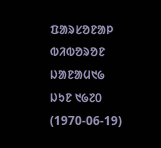ᱯᱟᱨᱥᱚᱱᱟᱞ ᱵᱤᱵᱚᱨᱚᱱ
ᱡᱟᱱᱟᱢ᱑᱙ ᱡᱩᱱ ᱑᱙᱗᱐ (1970-06-19)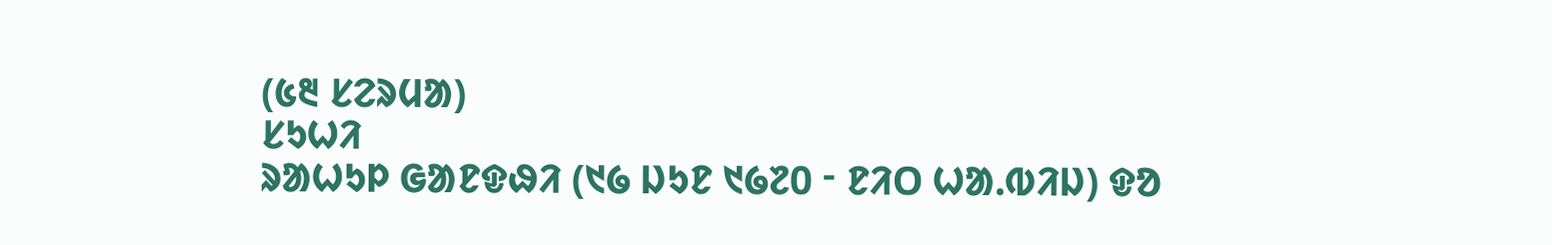(᱕᱓ ᱥᱮᱨᱢᱟ)
ᱥᱩᱦᱤ
ᱨᱟᱦᱩᱞ ᱜᱟᱱᱫᱷᱤ (᱑᱙ ᱡᱩᱱ ᱑᱙᱗᱐ ᱼ ᱱᱤᱛ ᱦᱟ.ᱵᱤᱡ) ᱫᱚ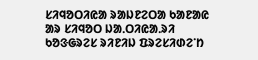ᱥᱤᱧᱚᱛᱤᱭᱟ ᱨᱟᱡᱱᱮᱛᱟ ᱠᱟᱱᱟᱭ ᱟᱨ ᱥᱤᱧᱚᱛ ᱡᱟᱹᱛᱤᱭᱟᱹᱨᱤ ᱠᱚᱝᱜᱨᱮᱥ ᱨᱤᱱᱤᱡ ᱯᱨᱮᱥᱤᱰᱮᱸᱴ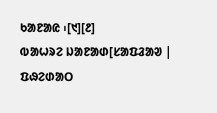ᱠᱟᱱᱟᱭ ᱾[᱑][᱒]
ᱵᱟᱦᱨᱮ ᱡᱟᱱᱟᱰ[ᱥᱟᱯᱲᱟᱣ | ᱯᱷᱮᱰᱟᱛ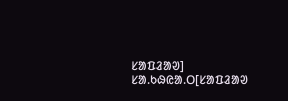ᱥᱟᱯᱲᱟᱣ]
ᱥᱟ.ᱠᱷᱭᱟ.ᱛ[ᱥᱟᱯᱲᱟᱣ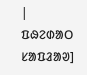| ᱯᱷᱮᱰᱟᱛ ᱥᱟᱯᱲᱟᱣ]